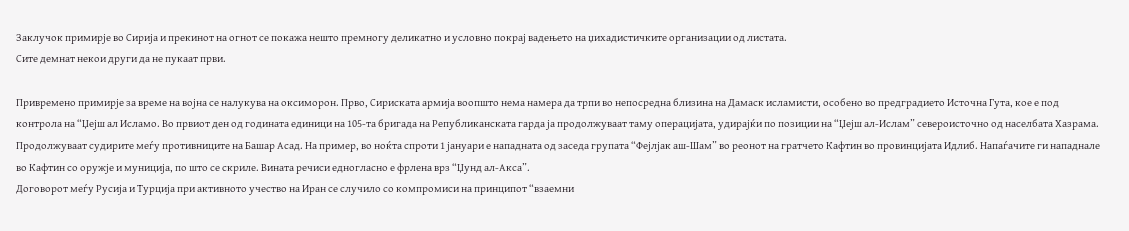Заклучок примирје во Сирија и прекинот на огнот се покажа нешто премногу деликатно и условно покрај вадењето на џихадистичките организации од листата.
Сите демнат некои други да не пукаат први.

Привремено примирје за време на војна се налукува на оксиморон. Прво, Сириската армија воопшто нема намера да трпи во непосредна близина на Дамаск исламисти, особено во предградието Источна Гута, кое е под контрола на “Џејш ал Исламо. Во првиот ден од годината единици на 105-та бригада на Републиканската гарда ја продолжуваат таму операцијата, удирајќи по позиции на “Џејш ал-Ислам” североисточно од населбата Хазрама.
Продолжуваат судирите меѓу противниците на Башар Асад. На пример, во ноќта спроти 1 јануари е нападната од заседа групата “Фејлјак аш-Шам” во реонот на гратчето Кафтин во провинцијата Идлиб. Напаѓачите ги нападнале во Кафтин со оружје и муниција, по што се скриле. Вината речиси едногласно е фрлена врз “Џунд ал-Акса”.
Договорот меѓу Русија и Турција при активното учество на Иран се случило со компромиси на принципот “взаемни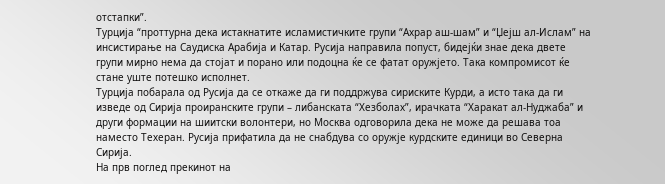отстапки”.
Турција “проттурна дека истакнатите исламистичките групи “Ахрар аш-шам” и “Џејш ал-Ислам” на инсистирање на Саудиска Арабија и Катар. Русија направила попуст, бидејќи знае дека двете групи мирно нема да стојат и порано или подоцна ќе се фатат оружјето. Така компромисот ќе стане уште потешко исполнет.
Турција побарала од Русија да се откаже да ги поддржува сириските Курди, а исто така да ги изведе од Сирија проиранските групи – либанската “Хезболах”, ирачката “Харакат ал-Нуджаба” и други формации на шиитски волонтери, но Москва одговорила дека не може да решава тоа наместо Техеран. Русија прифатила да не снабдува со оружје курдските единици во Северна Сирија.
На прв поглед прекинот на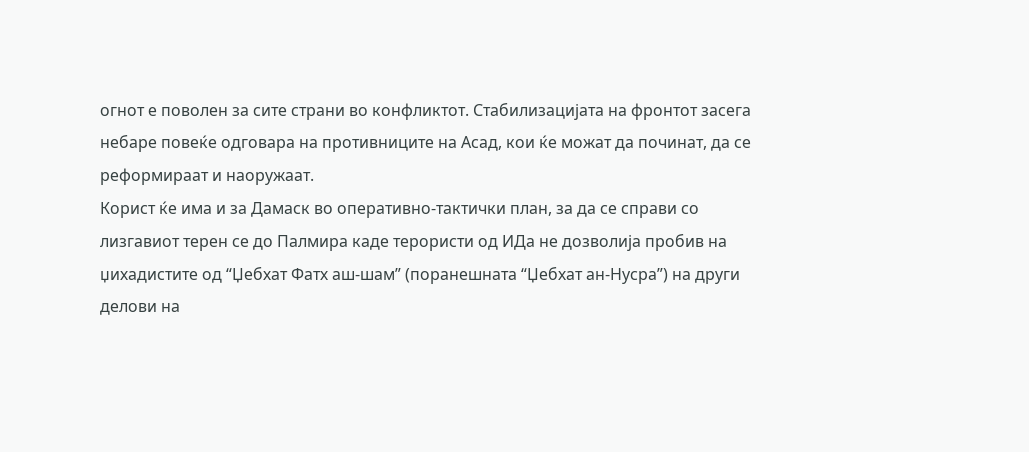огнот е поволен за сите страни во конфликтот. Стабилизацијата на фронтот засега небаре повеќе одговара на противниците на Асад, кои ќе можат да починат, да се реформираат и наоружаат.
Корист ќе има и за Дамаск во оперативно-тактички план, за да се справи со лизгавиот терен се до Палмира каде терористи од ИДа не дозволија пробив на џихадистите од “Џебхат Фатх аш-шам” (поранешната “Џебхат ан-Нусра”) на други делови на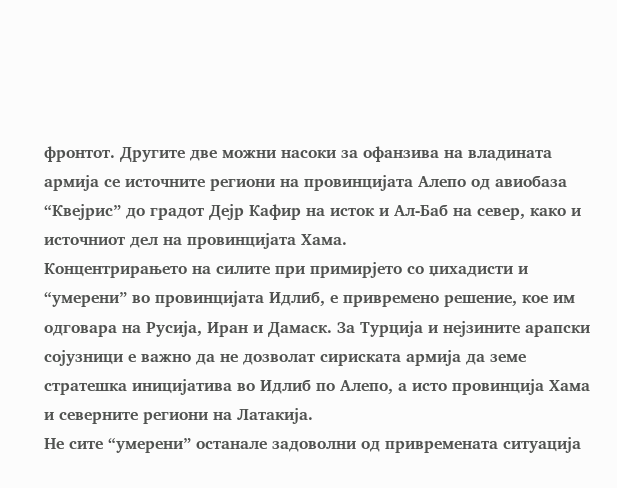фронтот. Другите две можни насоки за офанзива на владината армија се источните региони на провинцијата Алепо од авиобаза “Квејрис” до градот Дејр Кафир на исток и Ал-Баб на север, како и источниот дел на провинцијата Хама.
Концентрирањето на силите при примирјето со џихадисти и “умерени” во провинцијата Идлиб, е привремено решение, кое им одговара на Русија, Иран и Дамаск. За Турција и нејзините арапски сојузници е важно да не дозволат сириската армија да земе стратешка иницијатива во Идлиб по Алепо, а исто провинција Хама и северните региони на Латакија.
Не сите “умерени” останале задоволни од привремената ситуација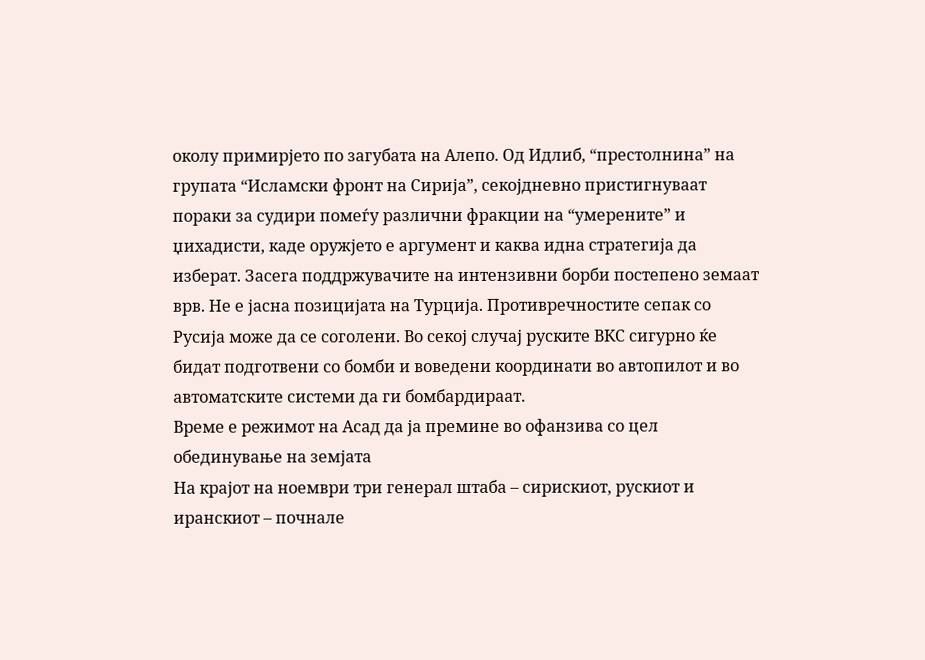околу примирјето по загубата на Алепо. Од Идлиб, “престолнина” на групата “Исламски фронт на Сирија”, секојдневно пристигнуваат пораки за судири помеѓу различни фракции на “умерените” и џихадисти, каде оружјето е аргумент и каква идна стратегија да изберат. Засега поддржувачите на интензивни борби постепено земаат врв. Не е јасна позицијата на Турција. Противречностите сепак со Русија може да се соголени. Во секој случај руските ВКС сигурно ќе бидат подготвени со бомби и воведени координати во автопилот и во автоматските системи да ги бомбардираат.
Време е режимот на Асад да ја премине во офанзива со цел обединување на земјата
На крајот на ноември три генерал штаба – сирискиот, рускиот и иранскиот – почнале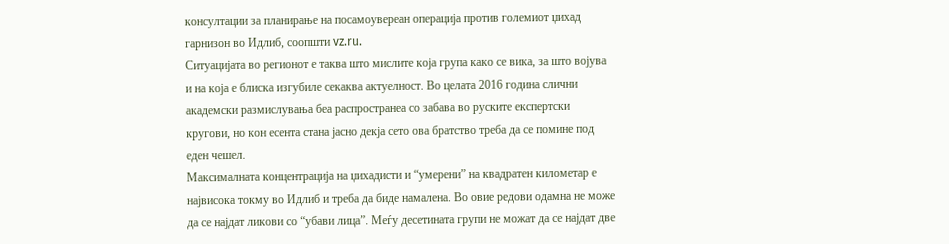консултации за планирање на посамоувереан операција против големиот џихад гарнизон во Идлиб, соопшти vz.ru.
Ситуацијата во регионот е таква што мислите која група како се вика, за што војува и на која е блиска изгубиле секаква актуелност. Во целата 2016 година слични академски размислувања беа распространеа со забава во руските експертски кругови, но кон есента стана јасно декја сето ова братство треба да се помине под еден чешел.
Максималната концентрација на џихадисти и “умерени” на квадратен километар е највисока токму во Идлиб и треба да биде намалена. Во овие редови одамна не може да се најдат ликови со “убави лица”. Меѓу десетината групи не можат да се најдат две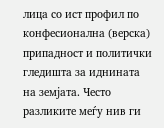лица со ист профил по конфесионална (верска) припадност и политички гледишта за иднината на земјата. Често разликите меѓу нив ги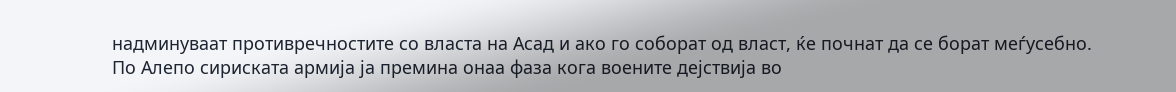надминуваат противречностите со власта на Асад и ако го соборат од власт, ќе почнат да се борат меѓусебно.
По Алепо сириската армија ја премина онаа фаза кога воените дејствија во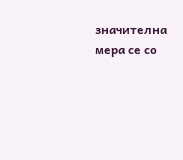значителна мера се со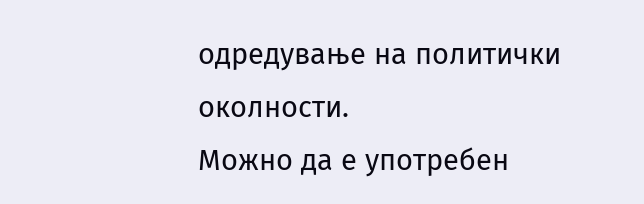одредување на политички околности.
Можно да е употребен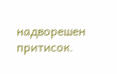надворешен притисок.